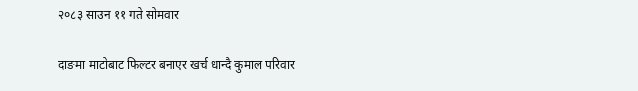२०८३ साउन ११ गते सोमवार

दाङमा माटोबाट फिल्टर बनाएर खर्च धान्दै कुमाल परिवार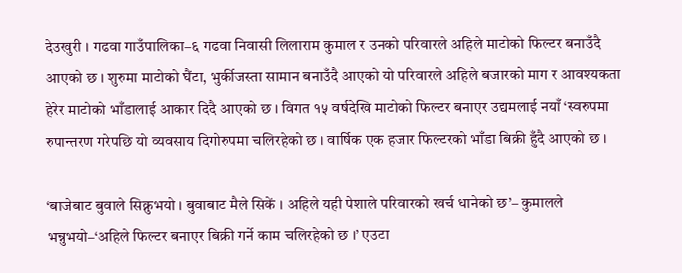देउखुरी । गढवा गाउँपालिका–६ गढवा निवासी लिलाराम कुमाल र उनको परिवारले अहिले माटोको फिल्टर बनाउँदै आएको छ । शुरुमा माटोको घैंटा, भुर्कीजस्ता सामान बनाउँदै आएको यो परिवारले अहिले बजारको माग र आवश्यकता हेरेर माटोको भाँडालाई आकार दिदै आएको छ । विगत १५ वर्षदेखि माटोको फिल्टर बनाएर उद्यमलाई नयाँ ‘स्वरुपमा रुपान्तरण गरेपछि यो व्यवसाय दिगोरुपमा चलिरहेको छ । वार्षिक एक हजार फिल्टरको भाँडा बिक्री हुँदै आएको छ ।

‘बाजेबाट बुवाले सिक्नुभयो । बुवाबाट मैले सिकें । अहिले यही पेशाले परिवारको खर्च धानेको छ’– कुमालले भन्नुभयो–‘अहिले फिल्टर बनाएर बिक्री गर्ने काम चलिरहेको छ ।’ एउटा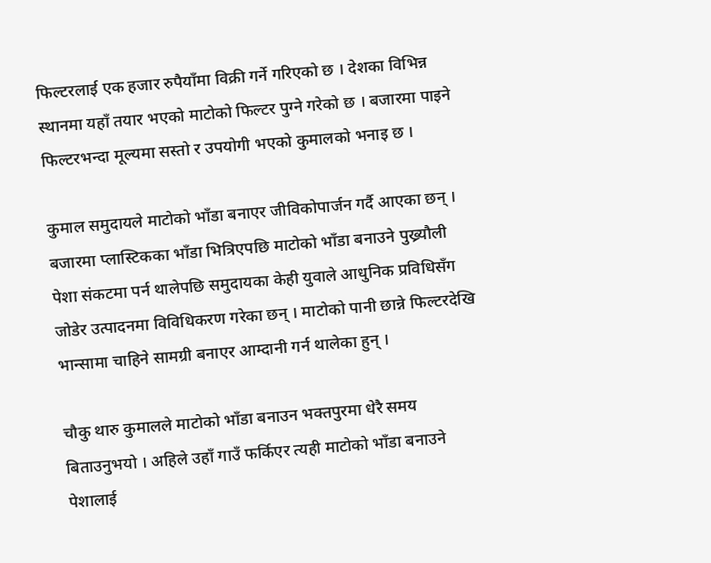फिल्टरलाई एक हजार रुपैयाँमा विक्री गर्ने गरिएको छ । देशका विभिन्न स्थानमा यहाँ तयार भएको माटोको फिल्टर पुग्ने गरेको छ । बजारमा पाइने फिल्टरभन्दा मूल्यमा सस्तो र उपयोगी भएको कुमालको भनाइ छ ।

कुमाल समुदायले माटोको भाँडा बनाएर जीविकोपार्जन गर्दै आएका छन् । बजारमा प्लास्टिकका भाँडा भित्रिएपछि माटोको भाँडा बनाउने पुख्र्यौली पेशा संकटमा पर्न थालेपछि समुदायका केही युवाले आधुनिक प्रविधिसँग जोडेर उत्पादनमा विविधिकरण गरेका छन् । माटोको पानी छान्ने फिल्टरदेखि भान्सामा चाहिने सामग्री बनाएर आम्दानी गर्न थालेका हुन् ।

चौकु थारु कुमालले माटोको भाँडा बनाउन भक्तपुरमा धेरै समय बिताउनुभयो । अहिले उहाँ गाउँ फर्किएर त्यही माटोको भाँडा बनाउने पेशालाई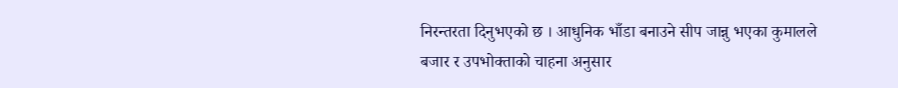निरन्तरता दिनुभएको छ । आधुनिक भाँडा बनाउने सीप जान्नु भएका कुमालले बजार र उपभोक्ताको चाहना अनुसार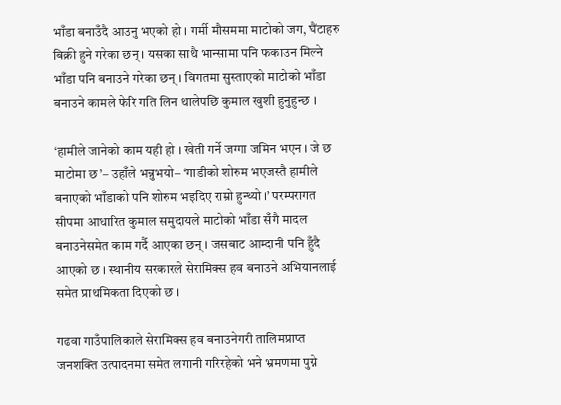भाँडा बनाउँदै आउनु भएको हो । गर्मी मौसममा माटोको जग, घैंटाहरु बिक्री हुने गरेका छन् । यसका साथै भान्सामा पनि फकाउन मिल्ने भाँडा पनि बनाउने गरेका छन् । विगतमा सुस्ताएको माटोको भाँडा बनाउने कामले फेरि गति लिन थालेपछि कुमाल खुशी हुनुहुन्छ ।

‘हामीले जानेको काम यही हो । खेती गर्ने जग्गा जमिन भएन । जे छ माटोमा छ’– उहाँले भन्नुभयो– ‘गाडीको शोरुम भएजस्तै हामीले बनाएको भाँडाको पनि शोरुम भइदिए राम्रो हुन्थ्यो ।’ परम्परागत सीपमा आधारित कुमाल समुदायले माटोको भाँडा सँगै मादल बनाउनेसमेत काम गर्दै आएका छन् । जसबाट आम्दानी पनि हुँदै आएको छ । स्थानीय सरकारले सेरामिक्स हव बनाउने अभियानलाई समेत प्राथमिकता दिएको छ ।

गढवा गाउँपालिकाले सेरामिक्स हव बनाउनेगरी तालिमप्राप्त जनशक्ति उत्पादनमा समेत लगानी गरिरहेको भने भ्रमणमा पुग्ने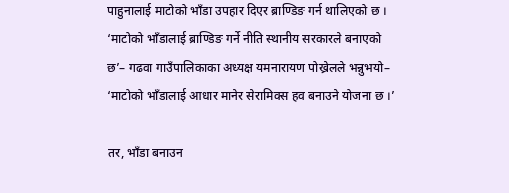पाहुनालाई माटोको भाँडा उपहार दिएर ब्राण्डिङ गर्न थालिएको छ । ‘माटोको भाँडालाई ब्राण्डिङ गर्ने नीति स्थानीय सरकारले बनाएको छ’– गढवा गाउँपालिकाका अध्यक्ष यमनारायण पोख्रेलले भन्नुभयो– ‘माटोको भाँडालाई आधार मानेर सेरामिक्स हव बनाउने योजना छ ।’

तर, भाँडा बनाउन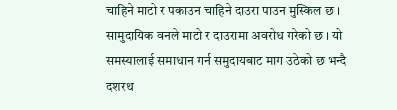चाहिने माटो र पकाउन चाहिने दाउरा पाउन मुस्किल छ । सामुदायिक वनले माटो र दाउरामा अवरोध गरेको छ । यो समस्यालाई समाधान गर्न समुदायबाट माग उठेको छ भन्दै दशरथ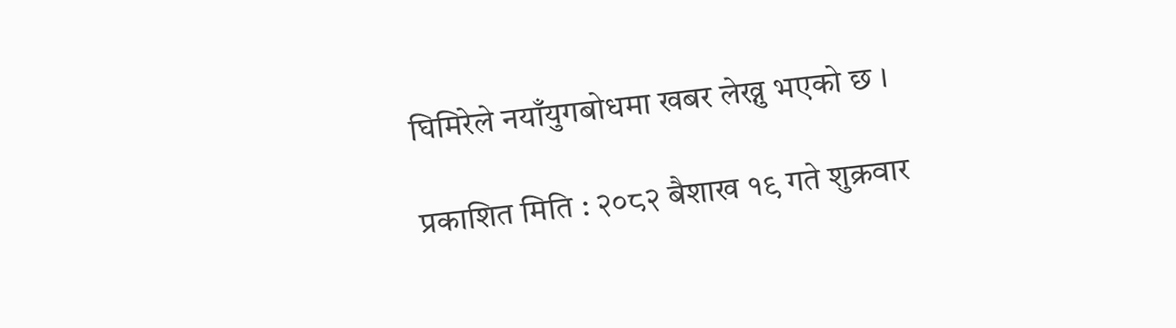घिमिरेले नयाँयुगबोधमा खबर लेख्नु भएको छ ।

प्रकाशित मिति : २०८२ बैशाख १९ गते शुक्रवार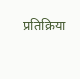प्रतिक्रिया